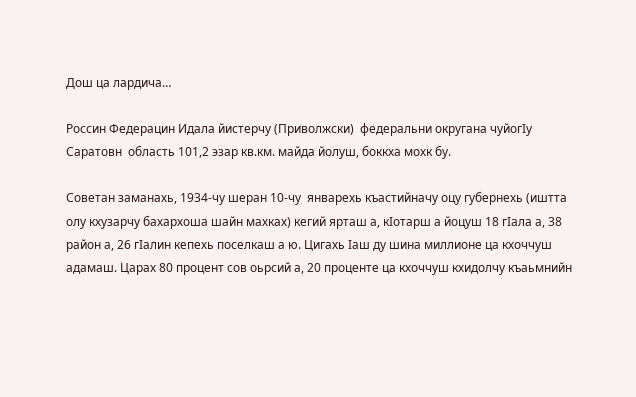Дош ца лардича…

Россин Федерацин Идала йистерчу (Приволжски)  федеральни округана чуйогIу Саратовн  область 101,2 эзар кв.км. майда йолуш, боккха мохк бу.

Советан заманахь, 1934-чу шеран 10-чу  январехь къастийначу оцу губернехь (иштта олу кхузарчу бахархоша шайн махках) кегий ярташ а, кIотарш а йоцуш 18 гIала а, 38 район а, 26 гIалин кепехь поселкаш а ю. Цигахь Iаш ду шина миллионе ца кхоччуш адамаш. Царах 80 процент сов оьрсий а, 20 проценте ца кхоччуш кхидолчу къаьмнийн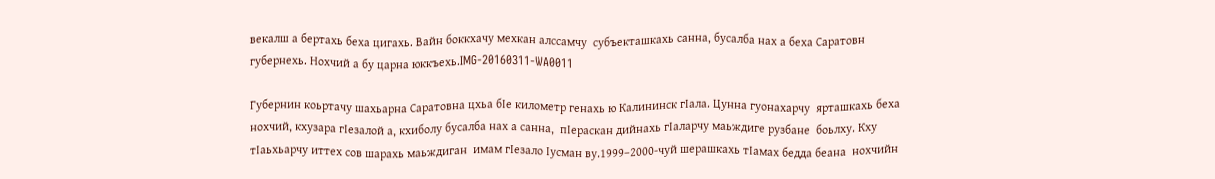векалш а бертахь беха цигахь. Вайн боккхачу мехкан алссамчу  субъекташкахь санна, бусалба нах а беха Саратовн губернехь. Нохчий а бу царна юккъехь.IMG-20160311-WA0011

Губернин коьртачу шахьарна Саратовна цхьа бIе километр генахь ю Калининск гIала. Цунна гуонахарчу  ярташкахь беха нохчий, кхузара гIезалой а, кхиболу бусалба нах а санна,  пIераскан дийнахь гIаларчу маьждиге рузбане  боьлху. Кху тIаьхьарчу иттех сов шарахь маьждиган  имам гIезало Iусман ву.1999–2000-чуй шерашкахь тIамах бедда беана  нохчийн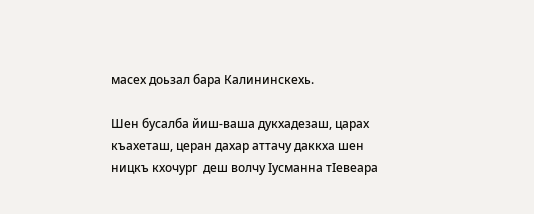масех доьзал бара Калининскехь.

Шен бусалба йиш-ваша дукхадезаш, царах къахеташ, церан дахар аттачу даккха шен ницкъ кхочург  деш волчу Iусманна тIевеара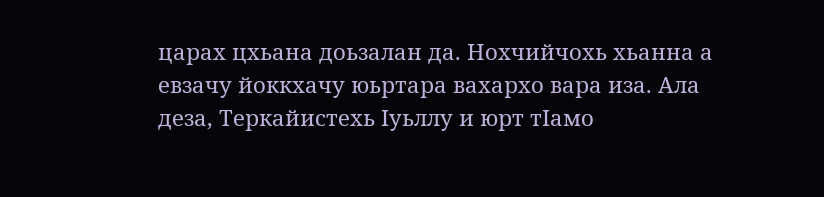царах цхьана доьзалан да. Нохчийчохь хьанна а евзачу йоккхачу юьртара вахархо вара иза. Ала деза, Теркайистехь Iуьллу и юрт тIамо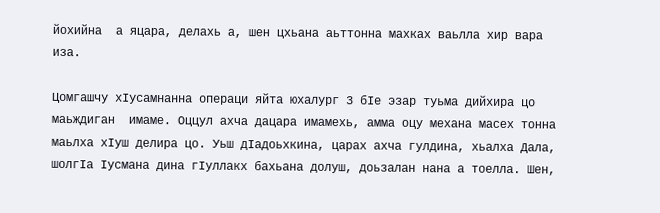йохийна  а яцара, делахь а, шен цхьана аьттонна махках ваьлла хир вара иза.

Цомгашчу хIусамнанна операци яйта юхалург 3 бIе эзар туьма дийхира цо маьждиган  имаме. Оццул ахча дацара имамехь, амма оцу механа масех тонна маьлха хIуш делира цо. Уьш дIадоьхкина, царах ахча гулдина, хьалха Дала, шолгIа Iусмана дина гIуллакх бахьана долуш, доьзалан нана а тоелла. Шен,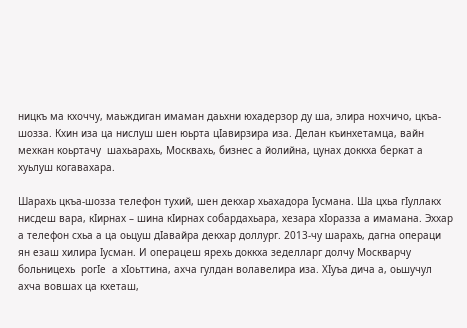ницкъ ма кхоччу, маьждиган имаман даьхни юхадерзор ду ша, элира нохчичо, цкъа-шозза. Кхин иза ца нислуш шен юьрта цIавирзира иза. Делан къинхетамца, вайн  мехкан коьртачу  шахьарахь, Москвахь, бизнес а йолийна, цунах доккха беркат а хуьлуш когавахара.

Шарахь цкъа-шозза телефон тухий, шен декхар хьахадора Iусмана. Ша цхьа гIуллакх нисдеш вара, кIирнах – шина кIирнах собардахьара, хезара хIоразза а имамана. Эххар а телефон схьа а ца оьцуш дIавайра декхар доллург. 2013-чу шарахь, дагна операци ян езаш хилира Iусман. И операцеш ярехь доккха зеделларг долчу Москварчу больницехь  рогIе  а хIоьттина, ахча гулдан волавелира иза. ХIуъа дича а, оьшучул ахча вовшах ца кхеташ,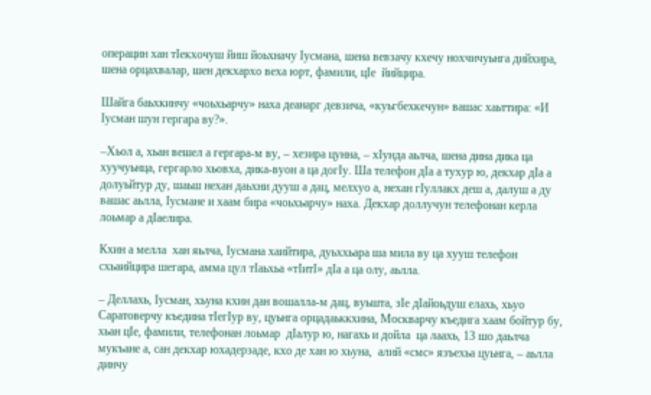операцин хан тIекхочуш йиш йоьхначу Iусмана, шена вевзачу кхечу нохчичуьнга дийхира, шена орцахвалар, шен декхархо веха юрт, фамили, цIе  йийцира.

Шайга баьхкинчу «чоьхьарчу» наха деанарг девзича, «куьгбехкечун» вашас хаьттира: «И Iусман шун гергара ву?».

–Хьол а, хьан вешел а гергара-м ву, – хезира цунна, – хIунда аьлча, шена дина дика ца хуучуьнца, гергарло хьовха, дика-вуон а ца догIу. Ша телефон дIа а тухур ю, декхар дIа а долуьйтур ду, шаьш нехан даьхни дууш а дац, мелхуо а, нехан гIуллакх деш а, далуш а ду вашас аьлла, Iусмане и хаам бира «чоьхьарчу» наха. Декхар доллучун телефонан керла лоьмар а дIаелира.

Кхин а мелла  хан яьлча, Iусмана хаийтира, дуьххьара ша мила ву ца хууш телефон схьаийцира шегара, амма цул тIаьхьа «тIитI» дIа а ца олу, аьлла.

– Деллахь, Iусман, хьуна кхин дан вошалла-м дац, вуьшта, зIе дIайоьдуш елахь, хьуо Саратоверчу къедина тIегIур ву, цуьнга орцадаьккхина, Москварчу къедига хаам бойтур бу, хьан цIе, фамили, телефонан лоьмар  дIалур ю, нагахь и дойла  ца лаахь, 13 шо даьлча мукъане а, сан декхар юхадерзаде, кхо де хан ю хьуна,  алий «смс» язъехьа цуьнга, – аьлла динчу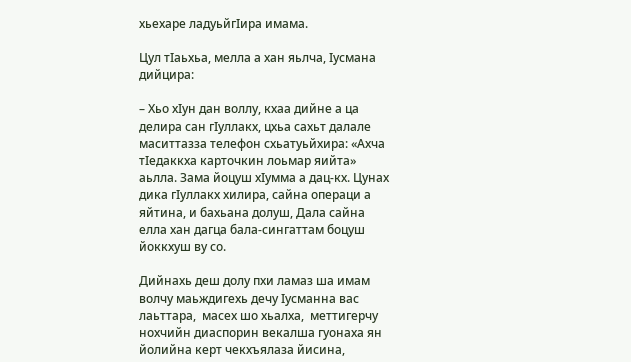хьехаре ладуьйгIира имама.

Цул тIаьхьа, мелла а хан яьлча, Iусмана дийцира:

– Хьо хIун дан воллу, кхаа дийне а ца делира сан гIуллакх, цхьа сахьт далале маситтазза телефон схьатуьйхира: «Ахча тIедаккха карточкин лоьмар яийта» аьлла. Зама йоцуш хIумма а дац-кх. Цунах дика гIуллакх хилира, сайна операци а яйтина, и бахьана долуш, Дала сайна елла хан дагца бала-сингаттам боцуш йоккхуш ву со.

Дийнахь деш долу пхи ламаз ша имам волчу маьждигехь дечу Iусманна вас лаьттара,  масех шо хьалха,  меттигерчу нохчийн диаспорин векалша гуонаха ян йолийна керт чекхъялаза йисина,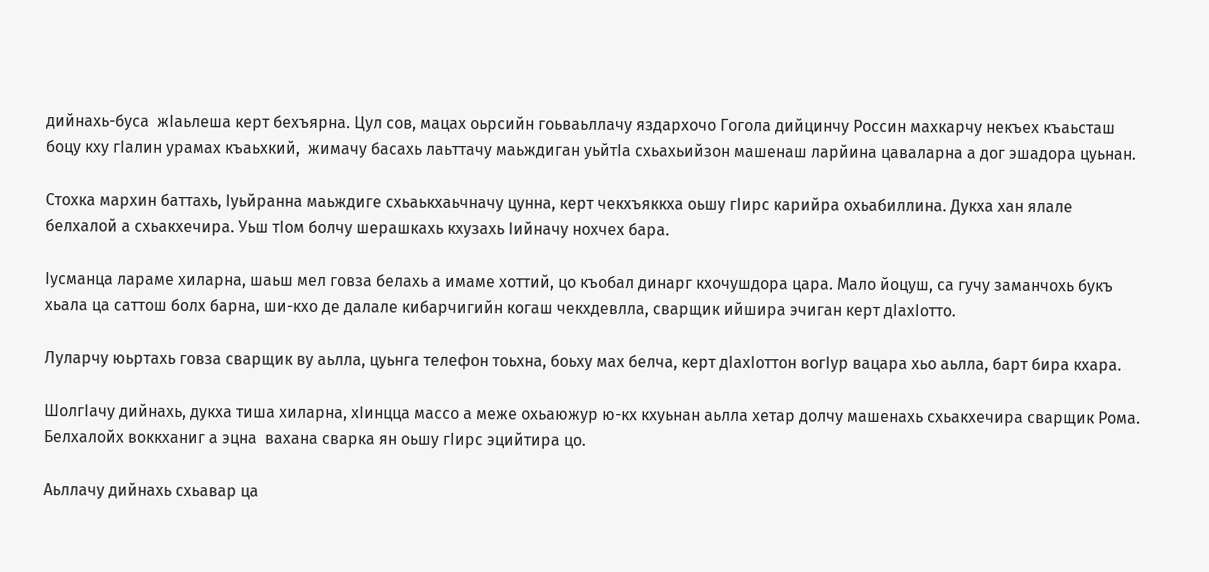дийнахь-буса  жIаьлеша керт бехъярна. Цул сов, мацах оьрсийн гоьваьллачу яздархочо Гогола дийцинчу Россин махкарчу некъех къаьсташ боцу кху гIалин урамах къаьхкий,  жимачу басахь лаьттачу маьждиган уьйтIа схьахьийзон машенаш ларйина цаваларна а дог эшадора цуьнан.

Стохка мархин баттахь, Iуьйранна маьждиге схьаькхаьчначу цунна, керт чекхъяккха оьшу гIирс карийра охьабиллина. Дукха хан ялале белхалой а схьакхечира. Уьш тIом болчу шерашкахь кхузахь Iийначу нохчех бара.

Iусманца лараме хиларна, шаьш мел говза белахь а имаме хоттий, цо къобал динарг кхочушдора цара. Мало йоцуш, са гучу заманчохь букъ хьала ца саттош болх барна, ши-кхо де далале кибарчигийн когаш чекхдевлла, сварщик ийшира эчиган керт дIахIотто.

Луларчу юьртахь говза сварщик ву аьлла, цуьнга телефон тоьхна, боьху мах белча, керт дIахIоттон вогIур вацара хьо аьлла, барт бира кхара.

ШолгIачу дийнахь, дукха тиша хиларна, хIинцца массо а меже охьаюжур ю-кх кхуьнан аьлла хетар долчу машенахь схьакхечира сварщик Рома. Белхалойх воккханиг а эцна  вахана сварка ян оьшу гIирс эцийтира цо.

Аьллачу дийнахь схьавар ца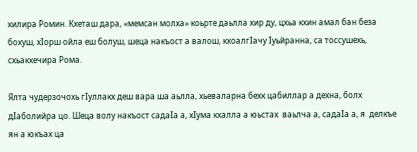хилира Ромин. Кхеташ дара, «мемсан молха» коьрте даьлла хир ду, цхьа кхин амал бан беза бохуш, хIорш ойла еш болуш, шеца накъост а валош, кхоалгIачу Iуьйранна, са тоссушехь,  схьакхечира Рома.

Ялта чудерзочохь гIуллакх деш вара ша аьлла, хьеваларна бехк цабиллар а дехна, болх дIаболийра цо. Шеца волу накъост садаIа а, хIума кхалла а юьстах  ваьлча а, садаIа а, я  делкъе ян а юкъах ца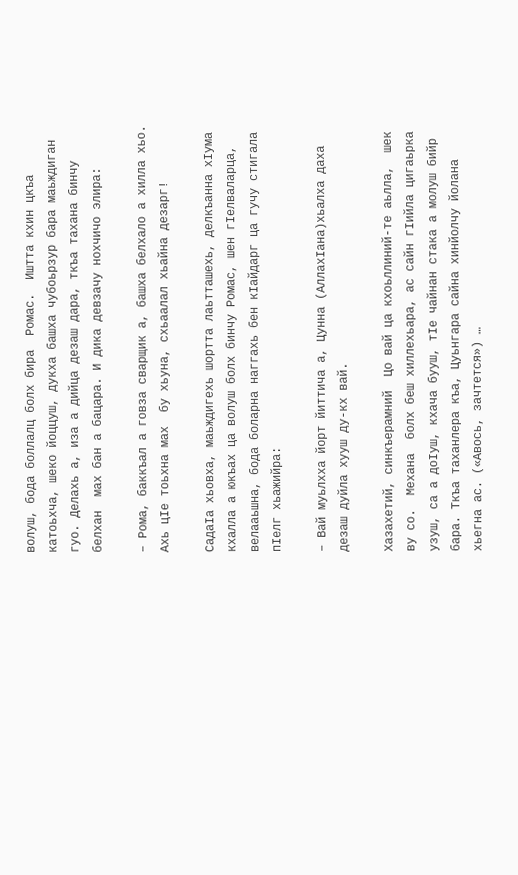волуш, бода боллалц болх бира  Ромас.  Иштта кхин цкъа катоьхча, шеко йоццуш, дукха башха чубоьрзур бара маьждиган гуо. Делахь а, иза а дийца дезаш дара, ткъа тахана бинчу белхан  мах бан а бацара. И дика девзачу нохчичо элира:

– Рома, баккъал а говза сварщик а, башха белхало а хилла хьо. Ахь цIе тоьхна мах  бу хьуна, схьаалал хьайна дезарг!

СадаIа хьовха, маьждигехь шортта лаьтташехь, делкъанна хIума кхалла а юкъах ца волуш болх бинчу Ромас, шен гIелваларца, велааьшна, бода боларна наггахь бен кIайдарг ца гучу стигала пIелг хьажийра:

– Вай муьлхха йорт йиттича а, Цунна (АллахIана)хьалха даха дезаш дуйла хууш ду-кх вай.

Хазахетий, синкъерамний  Цо вай ца кхоьллиний-те аьлла,  шек ву со.  Механа  болх беш хиллехьара, ас сайн гIийла цигаьрка узуш, са а доIуш, кхача бууш, тIе чайнан стака а молуш бийр бара. Ткъа таханлера къа, Цуьнгара сайна хинйолчу йолана хьегна ас. («Авось, зачтется») …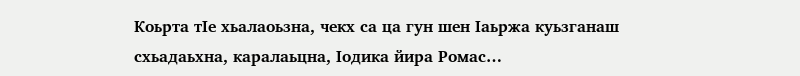Коьрта тIе хьалаоьзна, чекх са ца гун шен Iаьржа куьзганаш схьадаьхна, каралаьцна, Iодика йира Ромас…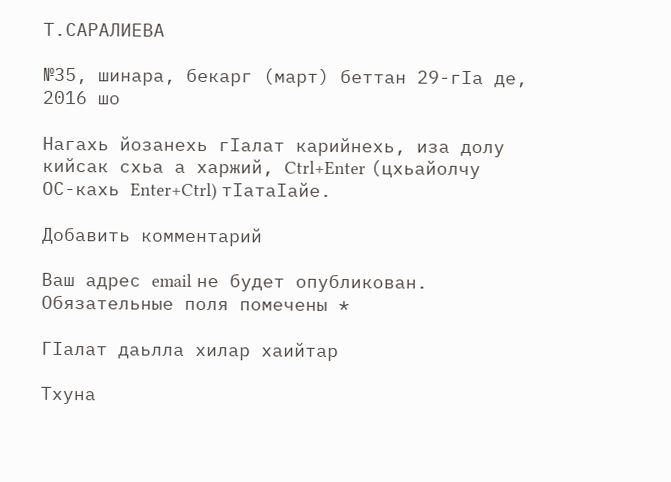Т.САРАЛИЕВА

№35, шинара, бекарг (март) беттан 29-гIа де, 2016 шо

Нагахь йозанехь гIалат карийнехь, иза долу кийсак схьа а харжий, Ctrl+Enter (цхьайолчу ОС-кахь Enter+Ctrl) тIатаIайе.

Добавить комментарий

Ваш адрес email не будет опубликован. Обязательные поля помечены *

ГIалат даьлла хилар хаийтар

Тхуна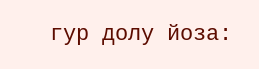гур долу йоза: